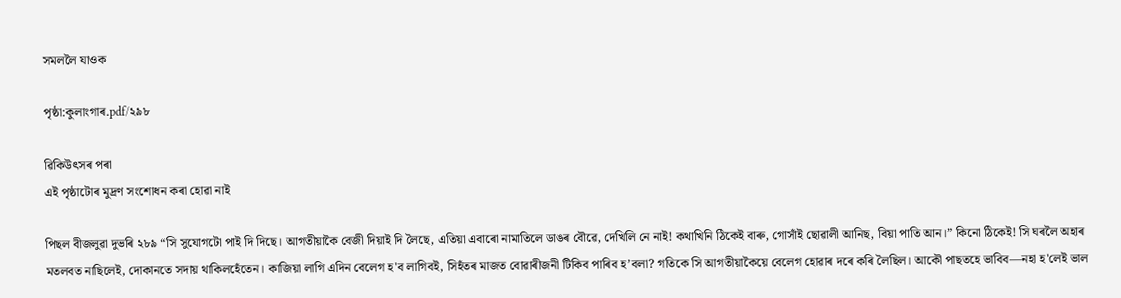সমললৈ যাওক

পৃষ্ঠা:কুলাংগাৰ.pdf/২৯৮

ৱিকিউৎসৰ পৰা
এই পৃষ্ঠাটোৰ মুদ্ৰণ সংশোধন কৰা হোৱা নাই

পিছল বীজলুৱা দুভৰি ২৮৯ “সি সুযোগটো পাই দি দিছে। আগতীয়াকৈ বেজী দিয়াই দি লৈছে, এতিয়া এবাৰো নামাতিলে ডাঙৰ বৌৱে, দেখিলি নে নাই! কথাখিনি ঠিকেই বাৰু, গোসাঁই ছোৱালী আনিছ, বিয়া পাতি আন।” কিনো ঠিকেই! সি ঘৰলৈ অহাৰ মতলবত নাছিলেই, দোকানতে সদায় থাকিলহেঁতেন। কাজিয়া লাগি এদিন বেলেগ হ'ব লাগিবই, সিহঁতৰ মাজত বোৱাৰীজনী টিকিব পাৰিব হ’বলা? গতিকে সি আগতীয়াকৈয়ে বেলেগ হোৱাৰ দৰে কৰি লৈছিল। আকৌ পাছতহে ভাবিব—নহা হ'লেই ভাল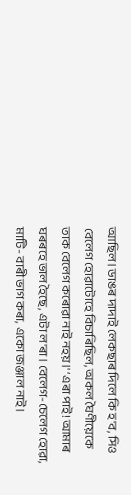আছিল। ডাঙৰ দাদাই লেকছাৰ দিলে কি হ'ব, সিও বেলেগ হোৱাটোহে বিচাৰিছিল, অকল ঘৈণীয়েকে তাক বেলেগ কৰোৱা নাই নহয়।' ‘এৰা পাই! আমাৰ ঘৰৰহে ভাল হৈছে, এটা ল'ৰা। বেলেগ-চেলেগ হোৱা, মাটি- বাৰী ভাগ কৰা, একো জঞ্জাল নাই।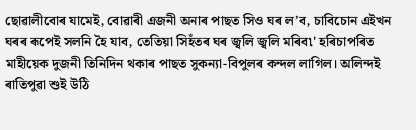ছোৱালীবোৰ যামেই, বোৱাৰী এজনী অনাৰ পাছত সিও ঘৰ ল’ব, চাবিচোন এইখন ঘৰৰ ৰূপেই সলনি হৈ যাব, তেতিয়া সিহঁতৰ ঘৰ জ্বলি জ্বলি মৰিব৷' হৰিচাপৰিত মাহীয়েক দুজনী তিনিদিন থকাৰ পাছত সুকন্যা-বিপুলৰ কন্দল লাগিল। অলিন্দই ৰাতিপুৱা শুই উঠি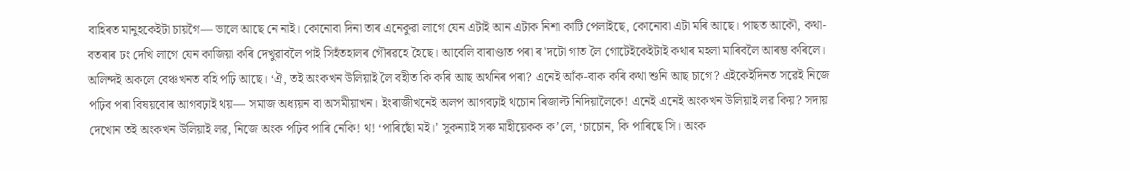বাহিৰত মানুহকেইটা চায়গৈ— ভালে আছে নে নাই। কোনোবা দিনা তাৰ এনেকুৱা লাগে যেন এটাই আন এটাক নিশা কাটি পেলাইছে, কোনোবা এটা মৰি আছে। পাছত আকৌ, কথা-বতৰাৰ ঢং দেখি লাগে যেন কাজিয়া কৰি দেখুৱাবলৈ পাই সিহঁতহালৰ গৌৰৱহে হৈছে। আবেলি বাৰাণ্ডাত পৰা ৰ'দটো গাত লৈ গোটেইকেইটাই কথাৰ মহলা মাৰিবলৈ আৰম্ভ কৰিলে। অলিন্দই অকলে বেঞ্চখনত বহি পঢ়ি আছে। ‘ঐ, তই অংকখন উলিয়াই লৈ বহীত কি কৰি আছ অথনিৰ পৰা? এনেই আঁক-বাক কৰি কথা শুনি আছ চাগে? এইকেইদিনত সৱেই নিজে পঢ়িব পৰা বিষয়বোৰ আগবঢ়াই থয়— সমাজ অধ্যয়ন বা অসমীয়াখন। ইংৰাজীখনেই অলপ আগবঢ়াই থচোন ৰিজাল্ট নিদিয়ালৈকে! এনেই এনেই অংকখন উলিয়াই লৱ কিয়? সদায় দেখোন তই অংকখন উলিয়াই লৱ, নিজে অংক পঢ়িব পাৰি নেকি! থ! ‘পাৰিছোঁ ম‍ই।’ সুকন্যাই সৰু মাহীয়েকক ক’লে, ‘চাচোন, কি পাৰিছে সি। অংক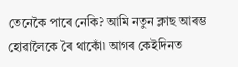তেনেকৈ পাৰে নেকি? আমি নতুন ক্লাছ আৰম্ভ হোৱালৈকে ৰৈ থাকোঁ৷ আগৰ কেইদিনত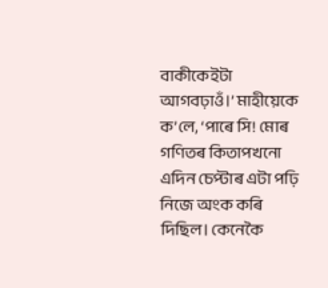বাকীকেইটা আগবঢ়াওঁ।’ মাহীয়েকে ক’লে, ‘পাৰে সি! মোৰ গণিতৰ কিতাপখনো এদিন চেপ্টাৰ এটা পঢ়ি নিজে অংক কৰি দিছিল। কেনেকৈ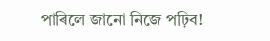পাৰিলে জানো নিজে পঢ়িব!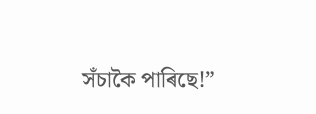সঁচাকৈ পাৰিছে!”